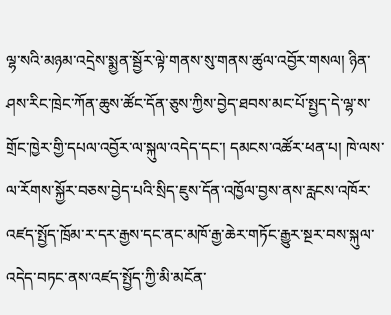ལྷ་སའི་མཉམ་འདྲེས་སྨྱན་སྦྱོར་ལྟེ་གནས་སུ་གནས་ཚུལ་འབྱོར་གསལ། ཉིན་ཤས་རིང་ཁྲེང་ཀོན་ཆུས་ཚོང་དོན་ཅུས་ཀྱིས་བྱེད་ཐབས་མང་པོ་སྤྱད་དེ་ལྷ་ས་གྲོང་ཁྱེར་གྱི་དཔལ་འབྱོར་ལ་སྐུལ་འདེད་དང་། དམངས་འཚོར་ཕན་པ། ཁེ་ལས་ལ་རོགས་སྐྱོར་བཅས་བྱེད་པའི་སྲིད་ཇུས་དོན་འཁྱོལ་བྱས་ནས་རླངས་འཁོར་འཛད་སྤྱོད་ཁྲོམ་ར་དར་རྒྱས་དང་ནང་མཁོ་རྒྱ་ཆེར་གཏོང་རྒྱུར་སྔར་བས་སྐུལ་འདེད་བཏང་ནས་འཛད་སྤྱོད་ཀྱི་མི་མངོན་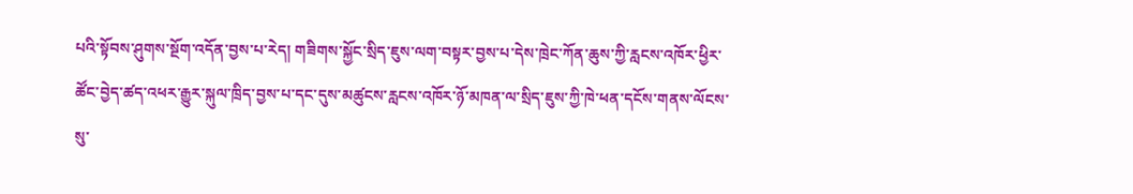པའི་སྟོབས་ཤུགས་སྔོག་འདོན་བྱས་པ་རེད། གཟིགས་སྐྱོང་སྲིད་ཇུས་ལག་བསྟར་བྱས་པ་དེས་ཁྲེང་ཀོན་ཆུས་ཀྱི་རླངས་འཁོར་ཕྱིར་ཚོང་བྱེད་ཚད་འཕར་རྒྱུར་སྐུལ་ཁྲིད་བྱས་པ་དང་དུས་མཚུངས་རླངས་འཁོར་ཉོ་མཁན་ལ་སྲིད་ཇུས་ཀྱི་ཁེ་ཕན་དངོས་གནས་ལོངས་སུ་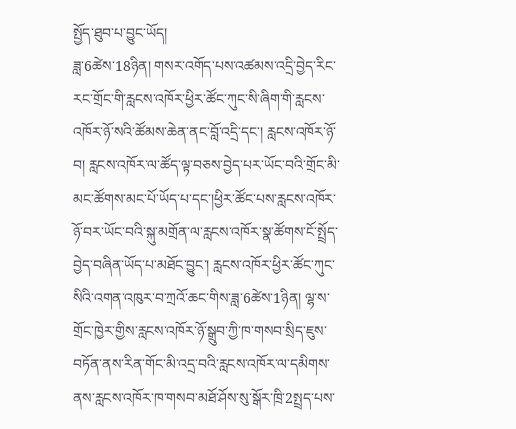སྤྱོད་ཐུབ་པ་བྱུང་ཡོད།
ཟླ་6ཚེས་18ཉིན། གསར་འགོད་པས་འཚམས་འདྲི་བྱེད་རིང་རང་གྲོང་གི་རླངས་འཁོར་ཕྱིར་ཚོང་ཀུང་སི་ཞིག་གི་རླངས་འཁོར་ཉོ་སའི་ཚོམས་ཆེན་ནང་བློ་འདྲི་དང་། རླངས་འཁོར་ཉོ་བ། རླངས་འཁོར་ལ་ཚོད་ལྟ་བཅས་བྱེད་པར་ཡོང་བའི་གྲོང་མི་མང་ཚོགས་མང་པོ་ཡོད་པ་དང་།ཕྱིར་ཚོང་པས་རླངས་འཁོར་ཉོ་བར་ཡོང་བའི་སྐུ་མགྲོན་ལ་རླངས་འཁོར་སྣ་ཚོགས་ངོ་སྤྲོད་བྱེད་བཞིན་ཡོད་པ་མཐོང་བྱུང་། རླངས་འཁོར་ཕྱིར་ཚོང་ཀུང་སིའི་འགན་འཁུར་བ་ཀྲའོ་ཆང་གིས་ཟླ་6ཚེས་1ཉིན། ལྷ་ས་གྲོང་ཁྱེར་གྱིས་རླངས་འཁོར་ཉོ་སྒྲུབ་ཀྱི་ཁ་གསབ་སྲིད་ཇུས་བཏོན་ནས་རིན་གོང་མི་འདྲ་བའི་རླངས་འཁོར་ལ་དམིགས་ནས་རླངས་འཁོར་ཁ་གསབ་མཐོ་ཤོས་སུ་སྒོར་ཁྲི་2སྤྲད་པས་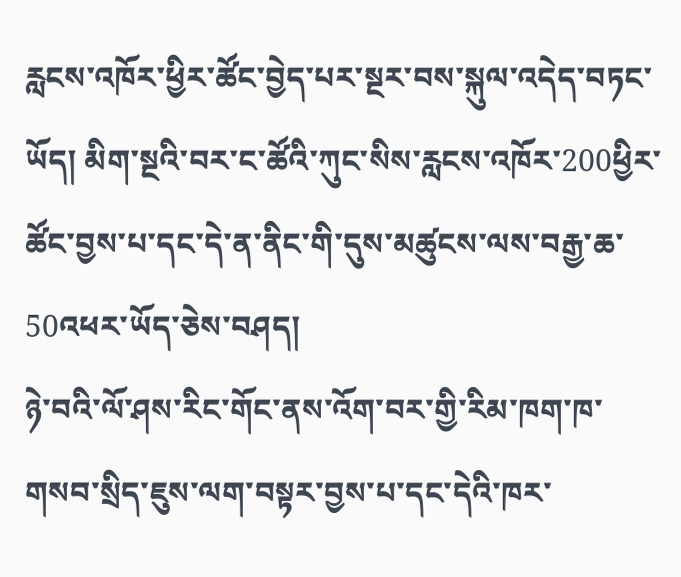རླངས་འཁོར་ཕྱིར་ཚོང་བྱེད་པར་སྔར་བས་སྐུལ་འདེད་བཏང་ཡོད། མིག་སྔའི་བར་ང་ཚོའི་ཀུང་སིས་རླངས་འཁོར་200ཕྱིར་ཚོང་བྱས་པ་དང་དེ་ན་ནིང་གི་དུས་མཚུངས་ལས་བརྒྱ་ཆ་50འཕར་ཡོད་ཅེས་བཤད།
ཉེ་བའི་ལོ་ཤས་རིང་གོང་ནས་འོག་བར་གྱི་རིམ་ཁག་ཁ་གསབ་སྲིད་ཇུས་ལག་བསྟར་བྱས་པ་དང་དེའི་ཁར་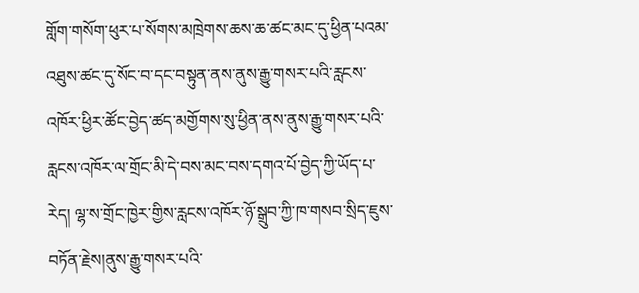གློག་གསོག་ཕུར་པ་སོགས་མཁྲེགས་ཆས་ཆ་ཚང་མང་དུ་ཕྱིན་པའམ་འཐུས་ཚང་དུ་སོང་བ་དང་བསྟུན་ནས་ནུས་རྒྱུ་གསར་པའི་རླངས་འཁོར་ཕྱིར་ཚོང་བྱེད་ཚད་མགྱོགས་སུ་ཕྱིན་ནས་ནུས་རྒྱུ་གསར་པའི་རླངས་འཁོར་ལ་གྲོང་མི་དེ་བས་མང་བས་དགའ་པོ་བྱེད་ཀྱི་ཡོད་པ་རེད། ལྷ་ས་གྲོང་ཁྱེར་གྱིས་རླངས་འཁོར་ཉོ་སྒྲུབ་ཀྱི་ཁ་གསབ་སྲིད་ཇུས་བཏོན་རྗེས།ནུས་རྒྱུ་གསར་པའི་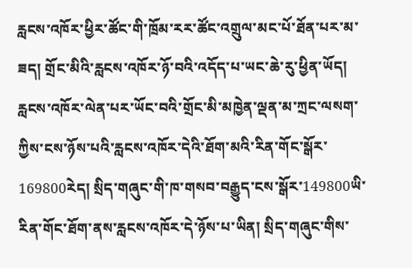རླངས་འཁོར་ཕྱིར་ཚོང་གི་ཁྲོམ་རར་ཚོང་འགྲུལ་མང་པོ་ཐོན་པར་མ་ཟད། གྲོང་མིའི་རླངས་འཁོར་ཉོ་བའི་འདོད་པ་ཡང་ཆེ་རུ་ཕྱིན་ཡོད།
རླངས་འཁོར་ལེན་པར་ཡོང་བའི་གྲོང་མི་མཁྱེན་ལྡན་མ་ཀྲང་ལསག་ཀྱིས་ངས་ཉོས་པའི་རླངས་འཁོར་དེའི་ཐོག་མའི་རིན་གོང་སྒོར་169800རེད། སྲིད་གཞུང་གི་ཁ་གསབ་བརྒྱུད་ངས་སྒོར་149800ཡི་རིན་གོང་ཐོག་ནས་རླངས་འཁོར་དེ་ཉོས་པ་ཡིན། སྲིད་གཞུང་གིས་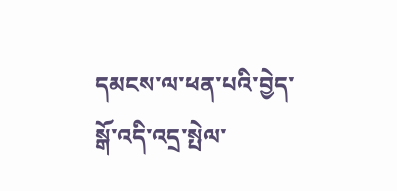དམངས་ལ་ཕན་པའི་བྱེད་སྒོ་འདི་འདྲ་སྤེལ་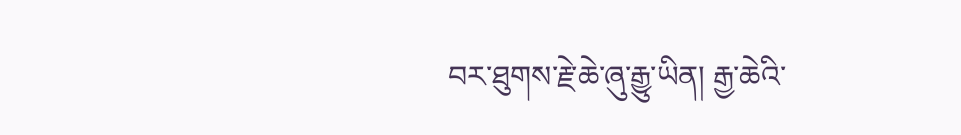བར་ཐུགས་རྗེ་ཆེ་ཞུ་རྒྱུ་ཡིན། རྒྱ་ཆེའི་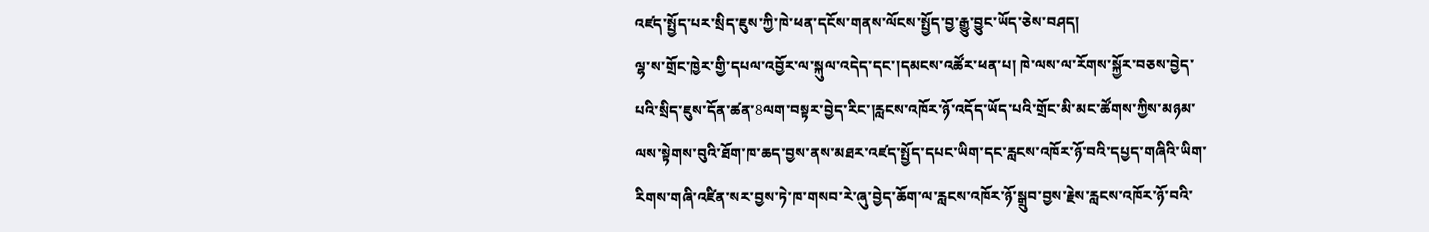འཛད་སྤྱོད་པར་སྲིད་ཇུས་ཀྱི་ཁེ་ཕན་དངོས་གནས་ལོངས་སྤྱོད་བྱ་རྒྱུ་བྱུང་ཡོད་ཅེས་བཤད།
ལྷ་ས་གྲོང་ཁྱེར་གྱི་དཔལ་འབྱོར་ལ་སྐུལ་འདེད་དང་།དམངས་འཚོར་ཕན་པ། ཁེ་ལས་ལ་རོགས་སྐྱོར་བཅས་བྱེད་པའི་སྲིད་ཇུས་དོན་ཚན་8ལག་བསྟར་བྱེད་རིང་།རླངས་འཁོར་ཉོ་འདོད་ཡོད་པའི་གྲོང་མི་མང་ཚོགས་ཀྱིས་མཉམ་ལས་སྟེགས་བུའི་ཐོག་ཁ་ཆད་བྱས་ནས་མཐར་འཛད་སྤྱོད་དཔང་ཡིག་དང་རླངས་འཁོར་ཉོ་བའི་དཔྱད་གཞིའི་ཡིག་རིགས་གཞི་འཛིན་སར་བྱས་ཏེ་ཁ་གསབ་རེ་ཞུ་བྱེད་ཆོག་ལ་རླངས་འཁོར་ཉོ་སྒྲུབ་བྱས་རྗེས་རླངས་འཁོར་ཉོ་བའི་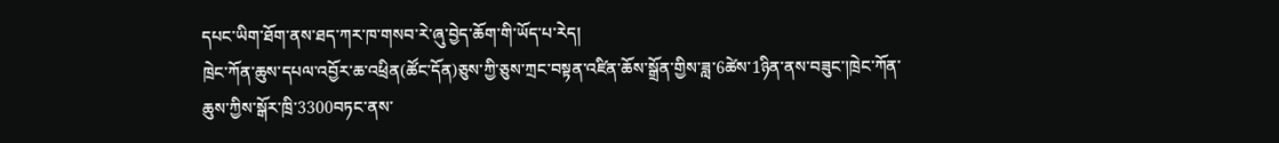དཔང་ཡིག་ཐོག་ནས་ཐད་ཀར་ཁ་གསབ་རེ་ཞུ་བྱེད་ཆོག་གི་ཡོད་པ་རེད།
ཁྲེང་ཀོན་ཆུས་དཔལ་འབྱོར་ཆ་འཕྲིན(ཚོང་དོན)ཅུས་ཀྱི་ཅུས་ཀྲང་བསྟན་འཛིན་ཆོས་སྒྲོན་གྱིས་ཟླ་6ཚེས་1ཉིན་ནས་བཟུང་།ཁྲེང་ཀོན་ཆུས་ཀྱིས་སྒོར་ཁྲི་3300བཏང་ནས་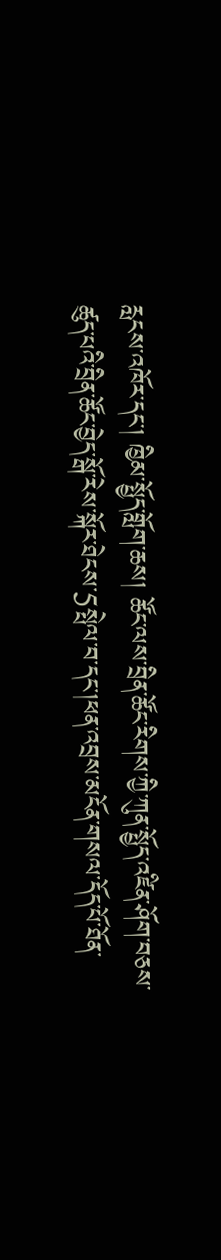རླངས་འཁོར་དང་། ཁྱིམ་སྤྱོད་གློག་ཆས། ཚོང་ལས་བྲིན་ཚོང་རིགས་ཀྱི་ཀུན་སྤྱོད་འཛིན་ཤོག་བཅས་ཚུད་པའི་བྲིན་ཚོང་བྱེད་སྒོ་རེས་སྐོར་ཐེངས་5སྤེལ་བ་དང་།ཕན་འབྲས་མངོན་གསལ་དོད་པོ་ཐོན་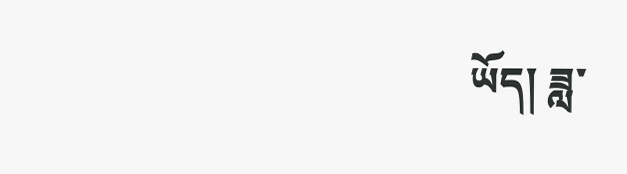ཡོད། ཟླ་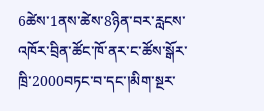6ཚེས་1ནས་ཚེས་8ཉིན་བར་རླངས་འཁོར་བྲིན་ཚོང་ཁོ་ནར་ང་ཚོས་སྒོར་ཁྲི་2000བཏང་བ་དང་།མིག་སྔར་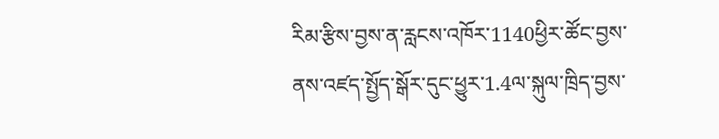རིམ་རྩིས་བྱས་ན་རླངས་འཁོར་1140ཕྱིར་ཚོང་བྱས་ནས་འཛད་སྤྱོད་སྒོར་དུང་ཕྱུར་1.4ལ་སྐུལ་ཁྲིད་བྱས་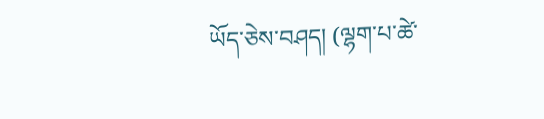ཡོད་ཅེས་བཤད། (ལྷག་པ་ཚེ་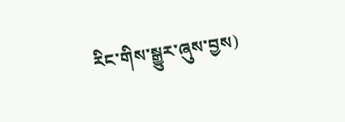རིང་གིས་སྒྱུར་ཞུས་བྱས)